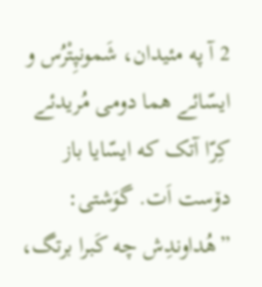2 آ په مئیدان، شَمونپِتْرُس و ایسّائے هما دومی مُریدئے کِرّا آتک که ایسّایا باز دۆست اَت. گوَشتی: ”هُداوندِش چه کَبرا برتگ،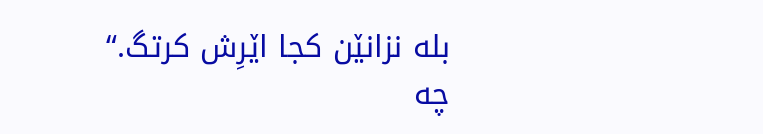بله نزانێن کجا اێرِش کرتگ.“
چه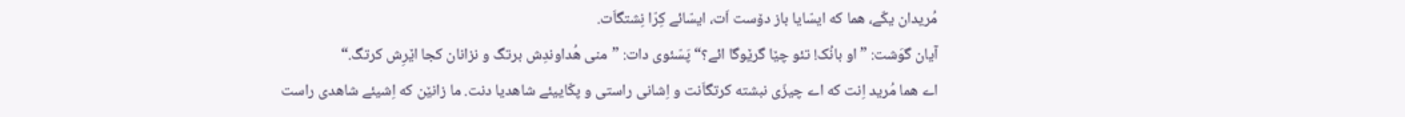مُریدان یکّے، هما که ایسّایا باز دۆست اَت، ایسّائے کِرّا نِشتگاَت.
آیان گوَشت: ”او بانُک! تئو چێا گرێوگا ائے؟“ پَسّئوی دات: ”منی هُداوندِش برتگ و نزانان کجا اێرِش کرتگ.“
اے هما مُرید اِنت که اے چیزّی نبشته کرتگاَنت و اِشانی راستی و پکّاییئے شاهدیا دنت. ما زانێن که اِشیئے شاهدی راست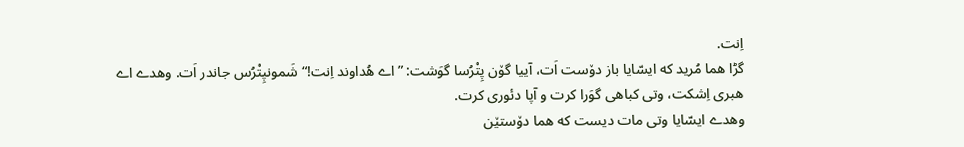اِنت.
گڑا هما مُرید که ایسّایا باز دۆست اَت، آییا گۆن پِتْرُسا گوَشت: ”اے هُداوند اِنت!“ شَمونپِتْرُس جاندر اَت. وهدے اے هبری اِشکت، وتی کباهی گوَرا کرت و آپا دئوری کرت.
وهدے ایسّایا وتی مات دیست که هما دۆستێن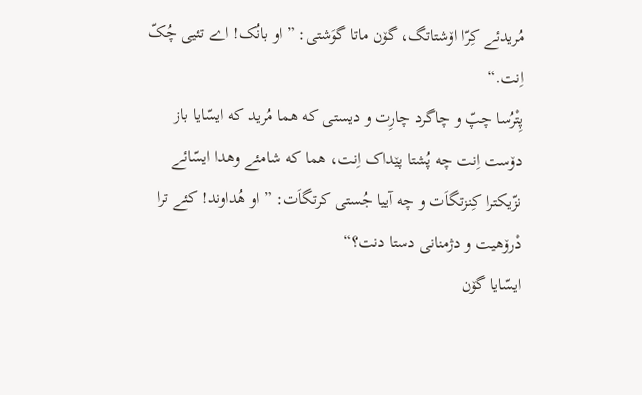مُریدئے کِرّا اۆشتاتگ، گۆن ماتا گوَشتی: ”او بانُک! اے تئیی چُکّ اِنت.“
پِتْرُسا چپّ و چاگرد چارِت و دیستی که هما مُرید که ایسّایا باز دۆست اِنت چه پُشتا پێداک اِنت، هما که شامئے وهدا ایسّائے نزّیکترا کِنزتگاَت و چه آییا جُستی کرتگاَت: ”او هُداوند! کئے ترا دْرۆهیت و دژمنانی دستا دنت؟“
ایسّایا گۆن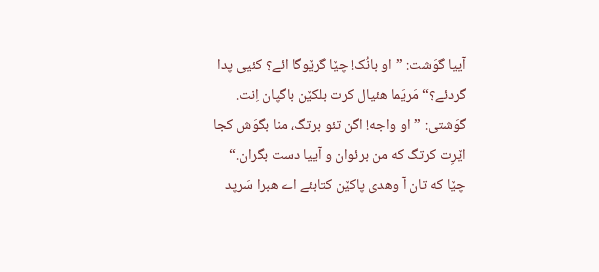آییا گوَشت: ”او بانُک! چێا گرێوگا ائے؟ کئیی پدا گردئے؟“ مَریَما هئیال کرت بلکێن باگپان اِنت. گوَشتی: ”او واجه! اگن تئو برتگ، منا بگوَش کجا اێرِت کرتگ که من برئوان و آییا دست بگران.“
چێا که تان آ وهدی پاکێن کتابئے اے هبرا سَرپد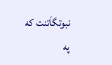نبوتگاَتنت که په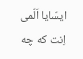ایسّایا اَلّمی اِنت که چه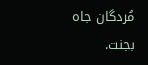مُردگان جاه بجنت.